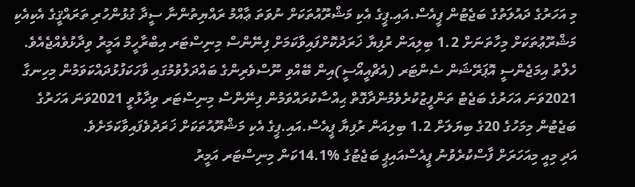މި އަހަރުގެ ދައުލަތުގެ ބަޖެޓުން ޕީއެސް.އައި.ޕީގެ އެކި މަޝްރޫއުތަކަށް ނުވަތަ ޢާއްމު ރައްޔިތުންނާ ސީދާ ގުޅުންހުރި ތަރައްޤީގެ އެކިއެކި މަޝްރޫޢުތަކަށް މިހާތަނަށް 1.2 ބިލިއަން ރުފިޔާ ޚަރަދުކޮށްފައިވާކަމަށް ފިނޭންސް މިނިސްޓަރ އިބްރާހީމް އަމީރު ވިދާޅުވެއްޖެއެވެ.
ހެލްތު އިމަޖެންސީ އޮޕަރޭޝަން ސެންޓަރ (އެޗްއީއޯސީ)އިން ބޭއްވި ނޫސްވެރިންގެ ބައްދަލުވުމުގައި ވާހަކަފުޅުދައްކަވަމުން މިހިނގާ 2021ވަނަ އަހަރުގެ ބަޖެޓު ތަންފީޒުކުރެވެމުންދާގޮތް ޙިއްސާކުރައްވަމުން ފިނޭންސް މިނިސްޓަރ ވިދާޅުވީ 2021ވަނަ އަހަރުގެ ބަޖެޓުން މިމަހުގެ 20ގެ ބިޔަލަށް 1.2 ބިލިއަން ރުފިޔާ ޕީއެސް.އައި.ޕީގެ އެކި މަޝްރޫއުތަކަށް ޚަރަދުވެފައިވާކަމަށެވެ.
އަދި މިއީ މިއަހަރަށް ފާސްކުރެވުނު ޕީއެސްއައިޕީ ބަޖެޓުގެ %14.1ކަން މިނިސްޓަރ އަމީރު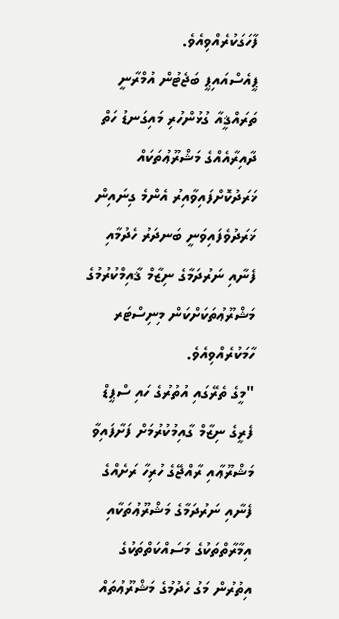ފާހަގަކުރެއްވިއެވެ.
ޕީއެސްއައިޕީ ބަޖެޓުން އުމްރާނީ ތަރައްޤީއާ ގުޅުންހުރި މައިގަނޑު ހަތް ދާއިރާއެއްގެ މަޝްރޫޢުތަކައް ޚަރަދުކޮށްފައިވާއިރު އެންމެ ގިނައިން ޚަރަދުވެފައިވަނީ ބަނދަރު ހެދުމާއި ފެނާއި ނަރުދަމާގެ ނިޒާމް ޤާއިމްކުރުމުގެ މަޝްރޫޢުތަކަށްކަން މިނިސްޓަރ ހާމަކުރެއްވިއެވެ.
"މީގެ ތެރޭގައި އުތުރުގެ ހައި ސްޕީޑް ފެރީގެ ނިޒާމް ގާއިމުކުރުމަށް ފަށާފައިވާ މަޝްރޫޢާއި ރާއްޖޭގެ ހުރިހާ ރަށެއްގެ ފެނާއި ނަރުދަމާގެ މަޝްރޫޢުތަކާއި އިމާރާތްތަކުގެ މަސައްކަތްތަކުގެ އިތުރުން މަގު ހެދުމުގެ މަޝްރޫޢުތައް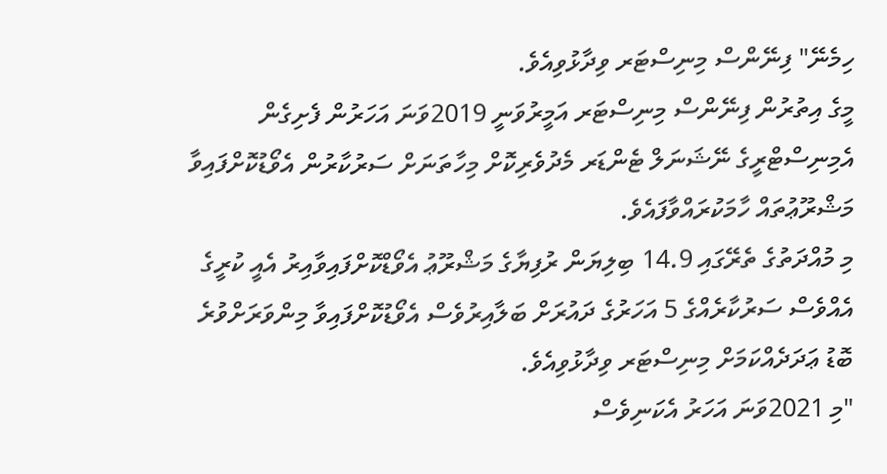ހިމެނޭ" ފިނޭންސް މިނިސްޓަރ ވިދާޅުވިއެވެ.
މީގެ އިތުރުން ފިނޭންސް މިނިސްޓަރ އަމީރުވަނީ 2019ވަނަ އަހަރުން ފެށިގެން އެމިނިސްޓްރީގެ ނޭޝަނަލް ޓެންޑަރ މެދުވެރިކޮށް މިހާތަނަށް ސަރުކާރުން އެވޯޑުކޮށްފައިވާ މަޝްރޫޢުތައް ހާމަކުރައްވާފައެވެ.
މި މުއްދަތުގެ ތެރޭގައި 14.9 ބިލިޔަން ރުފިޔާގެ މަޝްރޫޢު އެވޯޑްކޮށްފައިވާއިރު އެއީ ކުރީގެ އެއްވެސް ސަރުކާރެއްގެ 5 އަހަރުގެ ދައުރަށް ބަލާއިރުވެސް އެވޯޑުކޮށްފައިވާ މިންވަރަށްވުރެ ބޮޑު ޢަދަދެއްކަމަށް މިނިސްޓަރ ވިދާޅުވިއެވެ.
"މި 2021ވަނަ އަހަރު އެކަނިވެސް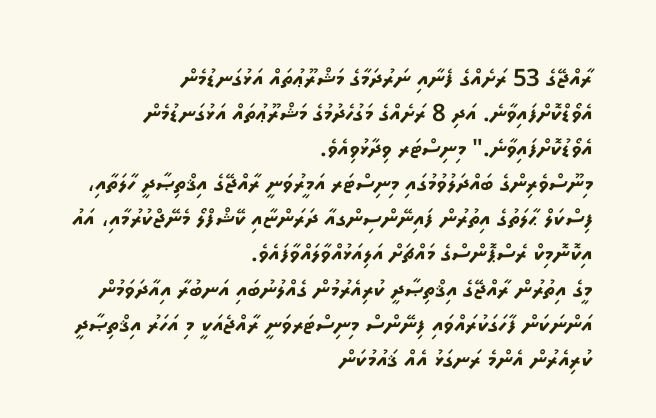ރާއްޖޭގެ 53 ރަށެއްގެ ފެނާއި ނަރުދަމާގެ މަޝްރޫޢުތައް އަޅުގަނޑުމެން އެވޯޑްކޮށްފައިވާނެ. އަދި 8 ރަށެއްގެ މަގުހެދުމުގެ މަޝްރޫޢުތައް އަޅުގަނޑުމެން އެވޯޑުކޮށްފައިވާނެ." މިނިސްޓަރ ވިދާޅުވިއެވެ.
މިނޫސްވެރިންގެ ބައްދަލުވުމުގައި މިނިސްޓަރ އަމީރުވަނީ ރާއްޖޭގެ އިޤްތިޞާދީ ހާލަތާއި، ފިސްކަލް ޙާލަތުގެ އިތުރުން ފައިނޭންސިންގއާ ދަރަންޏާއި ކޭޝްފްލޯ މެނޭޖްކުރުމާއި، އައު އިކޮނޮމިކް ރެސްޕޮންސްގެ މައްޗަށް އަލިއަޅުއްވާލައްވާފައެވެ.
މީގެ އިތުރުން ރާއްޖޭގެ އިޤްތިޞާދީ ކުރިއެރުމުން ގެއްލުނުބައި އަނބުރާ އިއާދަވަމުން އަންނަކަން ފާހަގަކުރައްވައި ފިނޭންސް މިނިސްޓަރވަނީ ރާއްޖެއަކީ މި އަހަރު އިޤްތިޞާދީ ކުރިއެރުން އެންމެ ރަނގަޅު އެއް ޤައުމުކަން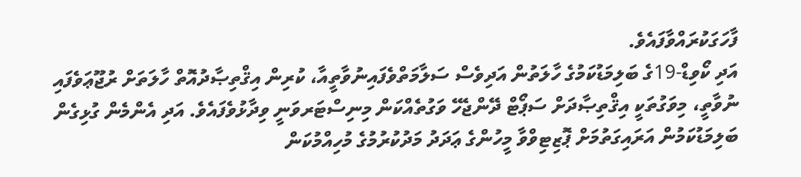ފާހަގަކުރައްވާފައެވެ.
އަދި ކޯވިޑް-19ގެ ބަލިމަޑުކަމުގެ ހާލަތުން އަދިވެސް ސަލާމަތްވެފައިނުވާތީއާ، ކުރިން އިޤްތިޞާދުއޮތް ހާލަތަށް ރުޖޫޢަވެފައި ނުވާތީ، މިވަގުތަކީ އިޤްތިޞާދަށް ސަޕޯޓް ދޭންޖެހޭ ވަގުތެއްކަން މިނިސްޓަރވަނީ ވިދާޅުވެފައެވެ. އަދި އެންމެން ގުޅިގެން ބަލިމަޑުކަމުން އަރައިގަތުމަށް ޕޮޒިޓިވްވާ މީހުންގެ ޢަދަދު މަދުކުރުމުގެ މުހިއްމުކަން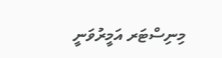މިނިސްޓަރ އަމީރުވަނީ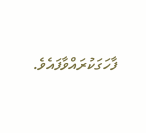ފާހަގަކުރައްވާފައެވެ.